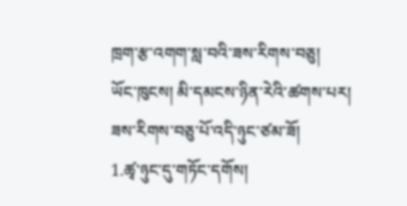ཁྲག་རྩ་འགག་སླ་བའི་ཟས་རིགས་བཅུ།
ཡོང་ཁུངས། མི་དམངས་ཉིན་རེའི་ཚགས་པར།
ཟས་རིགས་བཅུ་པོ་འདི་ཉུང་ཙམ་ཟོ།
1.ཚྭ་ཉུང་དུ་གཏོང་དགོས།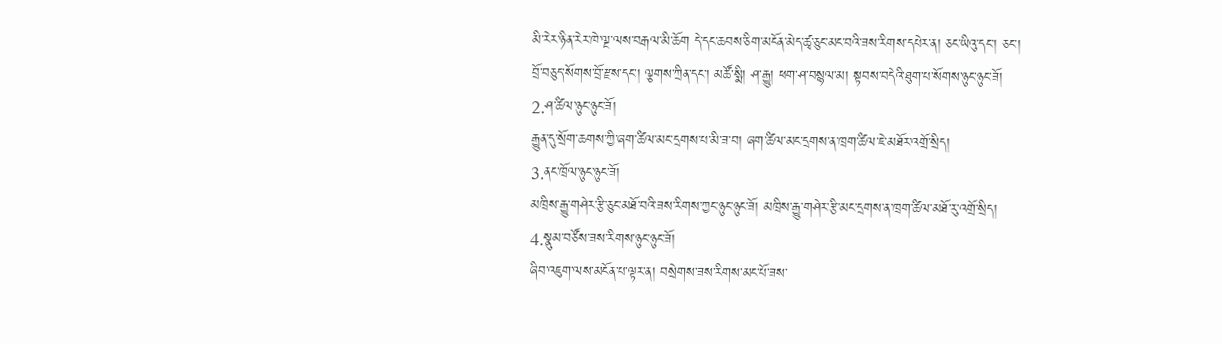མི་རེར་ཉིན་རེར་ཁེ་ལྔ་ལས་བརྒལ་མི་ཆོག དེ་དང་ཆབས་ཅིག་མངོན་མེད་ཚྭ་ཅུང་མང་བའི་ཟས་རིགས་དཔེར་ན། ཅང་ཡིའུ་དང་། ཅང་། བྲོ་བཅུད་སོགས་བྲོ་རྫས་དང་། ལྕགས་ཀྲིན་དང་། མཚོ་སྨི། ཤ་རྒྱུ། ཕག་ཤ་བསྙལ་མ། སྟབས་བདེའི་ཐུག་པ་སོགས་ཉུང་ཉུང་ཟོ།
2.ཤ་ཚིལ་ཉུང་ཉུང་ཟོ།
རྒྱུན་དུ་སྲོག་ཆགས་ཀྱི་ཞག་ཚིལ་མང་དྲགས་པ་མི་ཟ་བ། ཞག་ཚིལ་མང་དྲགས་ན་ཁྲག་ཚིལ་ཇེ་མཐོར་འགྲོ་སྲིད།
3.ནང་ཁྲོལ་ཉུང་ཉུང་ཟོ།
མཁྲིས་རྒྱུ་གཤེར་རྩི་ཅུང་མཐོ་བའི་ཟས་རིགས་ཀྱང་ཉུང་ཉུང་ཟོ། མཁྲིས་རྒྱུ་གཤེར་རྩི་མང་དྲགས་ན་ཁྲག་ཚིལ་མཐོ་རུ་འགྲོ་སྲིད།
4.སྣུམ་བཙོས་ཟས་རིགས་ཉུང་ཉུང་ཟོ།
ཞིབ་འཇུག་ལས་མངོན་པ་ལྟར་ན། བསྲེགས་ཟས་རིགས་མང་པོ་ཟས་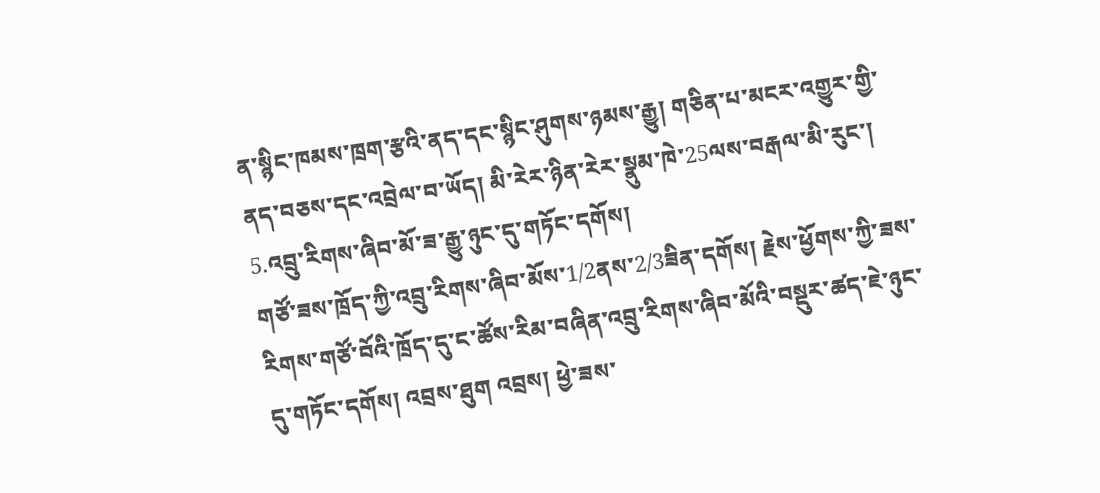ན་སྙིང་ཁམས་ཁྲག་རྩའི་ནད་དང་སྙིང་ཤུགས་ཉམས་རྒྱུ། གཅིན་པ་མངར་འགྱུར་གྱི་ནད་བཅས་དང་འབྲེལ་བ་ཡོད། མི་རེར་ཉིན་རེར་སྣུམ་ཁེ་25ལས་བརྒལ་མི་རུང་།
5.འབྲུ་རིགས་ཞིབ་མོ་ཟ་རྒྱུ་ཉུང་དུ་གཏོང་དགོས།
གཙོ་ཟས་ཁྲོད་ཀྱི་འབྲུ་རིགས་ཞིབ་མོས་1/2ནས་2/3ཟིན་དགོས། རྗེས་ཕྱོགས་ཀྱི་ཟས་རིགས་གཙོ་བོའི་ཁྲོད་དུ་ང་ཚོས་རིམ་བཞིན་འབྲུ་རིགས་ཞིབ་མོའི་བསྡུར་ཚད་ཇེ་ཉུང་དུ་གཏོང་དགོས། འབྲས་ཐུག འབྲས། ཕྱེ་ཟས་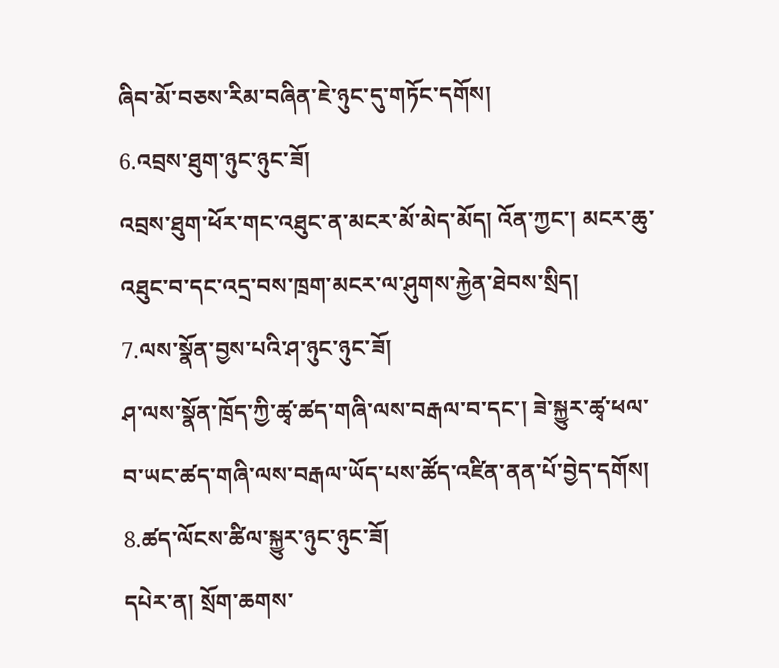ཞིབ་མོ་བཅས་རིམ་བཞིན་ཇེ་ཉུང་དུ་གཏོང་དགོས།
6.འབྲས་ཐུག་ཉུང་ཉུང་ཟོ།
འབྲས་ཐུག་ཕོར་གང་འཐུང་ན་མངར་མོ་མེད་མོད། འོན་ཀྱང་། མངར་ཆུ་འཐུང་བ་དང་འདྲ་བས་ཁྲག་མངར་ལ་ཤུགས་རྐྱེན་ཐེབས་སྲིད།
7.ལས་སྣོན་བྱས་པའི་ཤ་ཉུང་ཉུང་ཟོ།
ཤ་ལས་སྣོན་ཁྲོད་ཀྱི་ཚྭ་ཚད་གཞི་ལས་བརྒལ་བ་དང་། ཟེ་སྐྱུར་ཚྭ་ཕལ་བ་ཡང་ཚད་གཞི་ལས་བརྒལ་ཡོད་པས་ཚོད་འཛིན་ནན་པོ་བྱེད་དགོས།
8.ཚད་ལོངས་ཚིལ་སྐྱུར་ཉུང་ཉུང་ཟོ།
དཔེར་ན། སྲོག་ཆགས་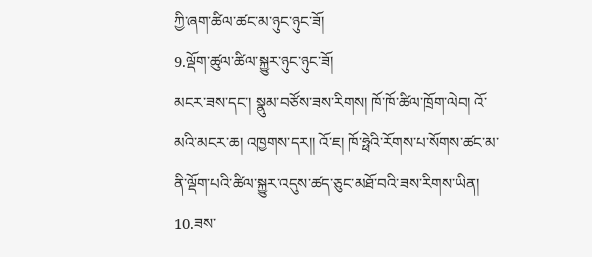ཀྱི་ཞག་ཚིལ་ཚང་མ་ཉུང་ཉུང་ཟོ།
9.ལྡོག་ཚུལ་ཚིལ་སྐྱུར་ཉུང་ཉུང་ཟོ།
མངར་ཟས་དང་། སྣུམ་བཙོས་ཟས་རིགས། ཁོ་ཁོ་ཚིལ་ཁྲོག་ལེབ། འོ་མའི་མངར་ཆ། འཁྱགས་དར།། འོ་ཇ། ཁོ་ཧྥེའི་རོགས་པ་སོགས་ཚང་མ་ནི་ལྡོག་པའི་ཚིལ་སྐྱུར་འདུས་ཚད་ཅུང་མཐོ་བའི་ཟས་རིགས་ཡིན།
10.ཟས་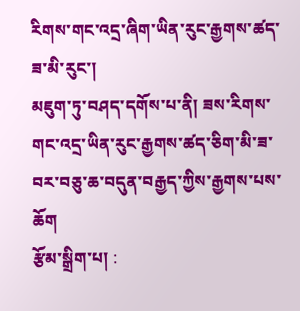རིགས་གང་འདྲ་ཞིག་ཡིན་རུང་རྒྱགས་ཚད་ཟ་མི་རུང་།
མཇུག་ཏུ་བཤད་དགོས་པ་ནི། ཟས་རིགས་གང་འདྲ་ཡིན་རུང་རྒྱགས་ཚད་ཅིག་མི་ཟ་བར་བཅུ་ཆ་བདུན་བརྒྱད་ཀྱིས་རྒྱགས་པས་ཆོག
རྩོམ་སྒྲིག་པ། :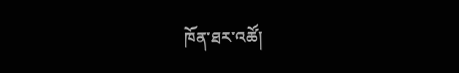ཁོན་ཐར་འཚོ།